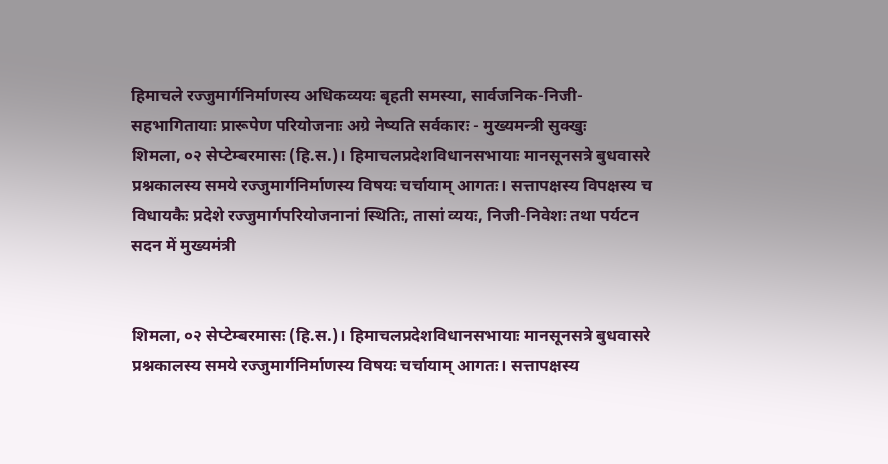हिमाचले रज्जुमार्गनिर्माणस्य अधिकव्ययः बृहती समस्या, सार्वजनिक-निजी-सहभागितायाः प्रारूपेण परियोजनाः अग्रे नेष्यति सर्वकारः - मुख्यमन्त्री सुक्खुः
शिमला, ०२ सेप्टेम्बरमासः (हि.स.)। हिमाचलप्रदेशविधानसभायाः मानसूनसत्रे बुधवासरे प्रश्नकालस्य समये रज्जुमार्गनिर्माणस्य विषयः चर्चायाम् आगतः। सत्तापक्षस्य विपक्षस्य च विधायकैः प्रदेशे रज्जुमार्गपरियोजनानां स्थितिः, तासां व्ययः, निजी-निवेशः तथा पर्यटन
सदन में मुख्यमंत्री


शिमला, ०२ सेप्टेम्बरमासः (हि.स.)। हिमाचलप्रदेशविधानसभायाः मानसूनसत्रे बुधवासरे प्रश्नकालस्य समये रज्जुमार्गनिर्माणस्य विषयः चर्चायाम् आगतः। सत्तापक्षस्य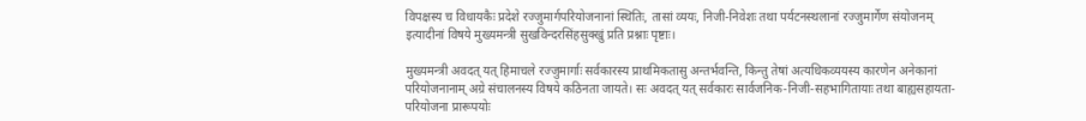विपक्षस्य च विधायकैः प्रदेशे रज्जुमार्गपरियोजनानां स्थितिः, तासां व्ययः, निजी-निवेशः तथा पर्यटनस्थलानां रज्जुमार्गेण संयोजनम् इत्यादीनां विषये मुख्यमन्त्री सुखविन्दरसिंहसुक्खुं प्रति प्रश्नाः पृष्टाः।

मुख्यमन्त्री अवदत् यत् हिमाचले रज्जुमार्गाः सर्वकारस्य प्राथमिकतासु अन्तर्भवन्ति, किन्तु तेषां अत्यधिकव्ययस्य कारणेन अनेकानां परियोजनानाम् अग्रे संचालनस्य विषये कठिनता जायते। सः अवदत् यत् सर्वकारः सार्वजनिक-निजी-सहभागितायाः तथा बाह्यसहायता-परियोजना प्रारूपयोः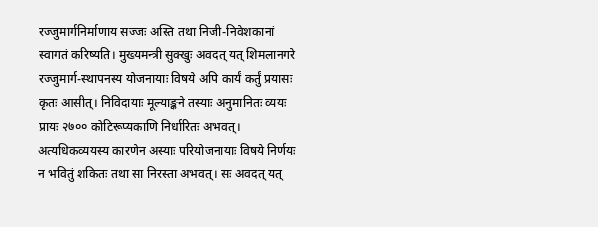रज्जुमार्गनिर्माणाय सज्जः अस्ति तथा निजी-निवेशकानां स्वागतं करिष्यति। मुख्यमन्त्री सुक्खुः अवदत् यत् शिमलानगरे रज्जुमार्ग-स्थापनस्य योजनायाः विषये अपि कार्यं कर्तुं प्रयासः कृतः आसीत्। निविदायाः मूल्याङ्कने तस्याः अनुमानितः व्ययः प्रायः २७०० कोटिरूप्यकाणि निर्धारितः अभवत्। अत्यधिकव्ययस्य कारणेन अस्याः परियोजनायाः विषये निर्णयः न भवितुं शकितः तथा सा निरस्ता अभवत्। सः अवदत् यत्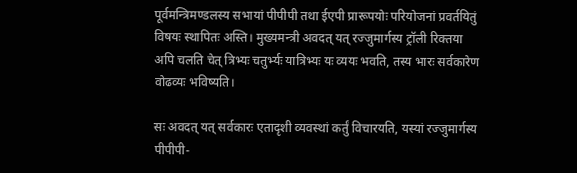पूर्वमन्त्रिमण्डलस्य सभायां पीपीपी तथा ईएपी प्रारूपयोः परियोजनां प्रवर्तयितुं विषयः स्थापितः अस्ति। मुख्यमन्त्री अवदत् यत् रज्जुमार्गस्य ट्रॉली रिक्तया अपि चलति चेत् त्रिभ्यः चतुर्भ्यः यात्रिभ्यः यः व्ययः भवति, तस्य भारः सर्वकारेण वोढव्यः भविष्यति।

सः अवदत् यत् सर्वकारः एतादृशी व्यवस्थां कर्तुं विचारयति, यस्यां रज्जुमार्गस्य पीपीपी-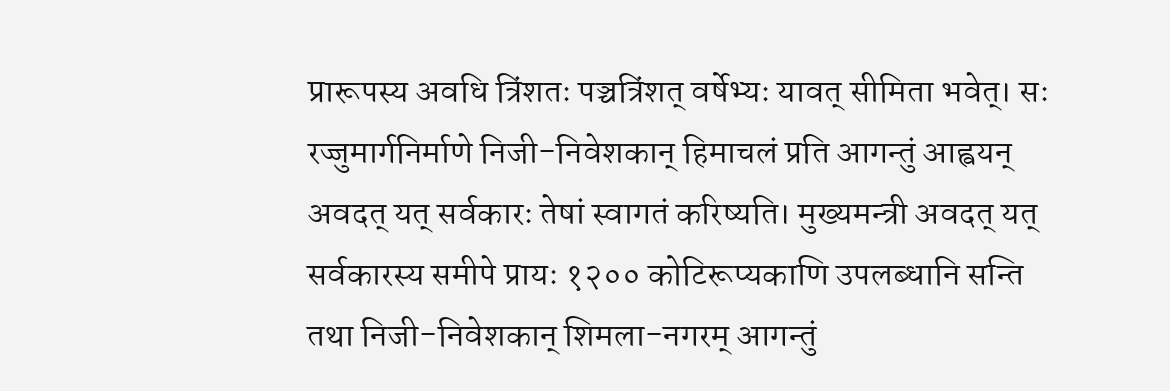प्रारूपस्य अवधि त्रिंशतः पञ्चत्रिंशत् वर्षेभ्यः यावत् सीमिता भवेत्। सः रज्जुमार्गनिर्माणे निजी-निवेशकान् हिमाचलं प्रति आगन्तुं आह्वयन् अवदत् यत् सर्वकारः तेषां स्वागतं करिष्यति। मुख्यमन्त्री अवदत् यत् सर्वकारस्य समीपे प्रायः १२०० कोटिरूप्यकाणि उपलब्धानि सन्ति तथा निजी-निवेशकान् शिमला-नगरम् आगन्तुं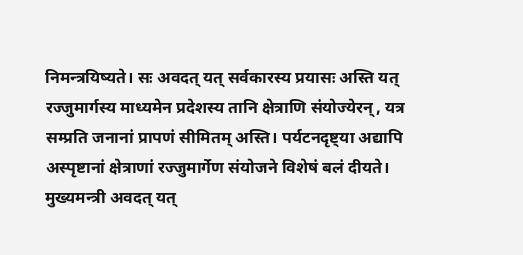निमन्त्रयिष्यते। सः अवदत् यत् सर्वकारस्य प्रयासः अस्ति यत् रज्जुमार्गस्य माध्यमेन प्रदेशस्य तानि क्षेत्राणि संयोज्येरन्, यत्र सम्प्रति जनानां प्रापणं सीमितम् अस्ति। पर्यटनदृष्ट्या अद्यापि अस्पृष्टानां क्षेत्राणां रज्जुमार्गेण संयोजने विशेषं बलं दीयते। मुख्यमन्त्री अवदत् यत्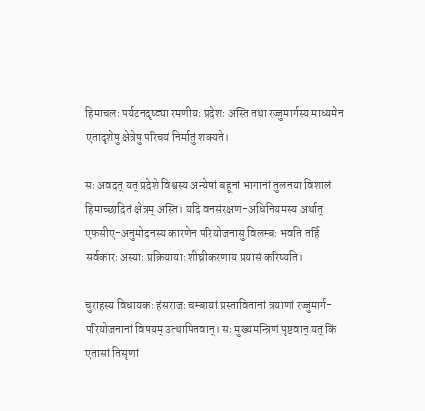हिमाचलः पर्यटनदृष्ट्या रमणीयः प्रदेशः अस्ति तथा रज्जुमार्गस्य माध्यमेन एतादृशेषु क्षेत्रेषु परिचयं निर्मातुं शक्यते।

सः अवदत् यत् प्रदेशे विश्वस्य अन्येषां बहूनां भागानां तुलनया विशालं हिमाच्छादितं क्षेत्रम् अस्ति। यदि वनसंरक्षण-अधिनियमस्य अर्थात् एफसीए-अनुमोदनस्य कारणेन परियोजनासु विलम्बः भवति तर्हि सर्वकारः अस्याः प्रक्रियायाः शीघ्रीकरणाय प्रयासं करिष्यति।

चुराहस्य विधायकः हंसराजः चम्बायां प्रस्तावितानां त्रयाणां रज्जुमार्ग-परियोजनानां विषयम् उत्थापितवान्। सः मुख्यमन्त्रिणं पृष्टवान् यत् किं एतासां तिसृणां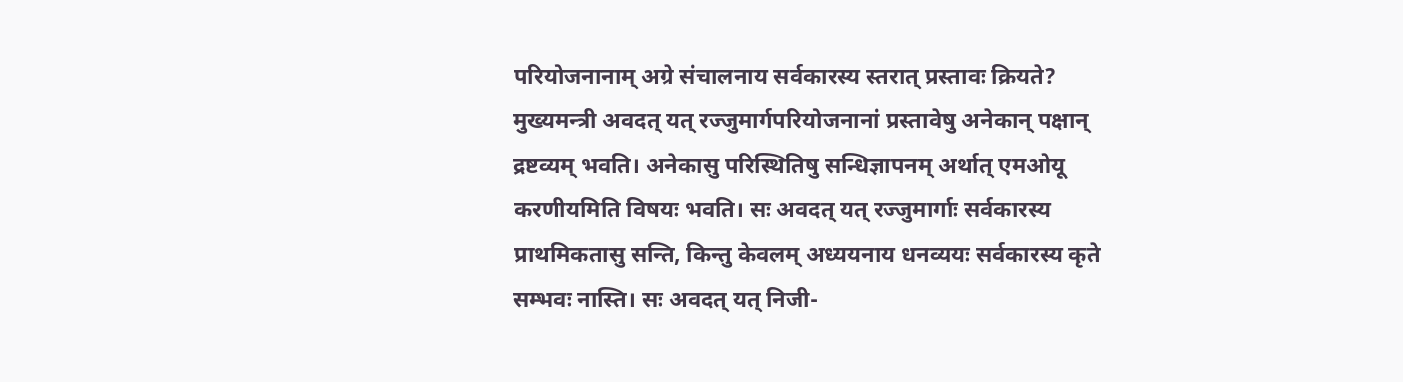परियोजनानाम् अग्रे संचालनाय सर्वकारस्य स्तरात् प्रस्तावः क्रियते? मुख्यमन्त्री अवदत् यत् रज्जुमार्गपरियोजनानां प्रस्तावेषु अनेकान् पक्षान् द्रष्टव्यम् भवति। अनेकासु परिस्थितिषु सन्धिज्ञापनम् अर्थात् एमओयू करणीयमिति विषयः भवति। सः अवदत् यत् रज्जुमार्गाः सर्वकारस्य प्राथमिकतासु सन्ति, किन्तु केवलम् अध्ययनाय धनव्ययः सर्वकारस्य कृते सम्भवः नास्ति। सः अवदत् यत् निजी-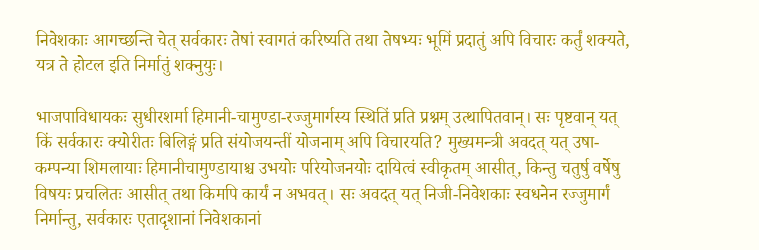निवेशकाः आगच्छन्ति चेत् सर्वकारः तेषां स्वागतं करिष्यति तथा तेषभ्यः भूमिं प्रदातुं अपि विचारः कर्तुं शक्यते, यत्र ते होटल इति निर्मातुं शक्नुयुः।

भाजपाविधायकः सुधीरशर्मा हिमानी-चामुण्डा-रज्जुमार्गस्य स्थितिं प्रति प्रश्नम् उत्थापितवान्। सः पृष्टवान् यत् किं सर्वकारः क्योरीतः बिलिङ्गं प्रति संयोजयन्तीं योजनाम् अपि विचारयति? मुख्यमन्त्री अवदत् यत् उषा-कम्पन्या शिमलायाः हिमानीचामुण्डायाश्च उभयोः परियोजनयोः दायित्वं स्वीकृतम् आसीत्, किन्तु चतुर्षु वर्षेषु विषयः प्रचलितः आसीत् तथा किमपि कार्यं न अभवत्। सः अवदत् यत् निजी-निवेशकाः स्वधनेन रज्जुमार्गं निर्मान्तु, सर्वकारः एतादृशानां निवेशकानां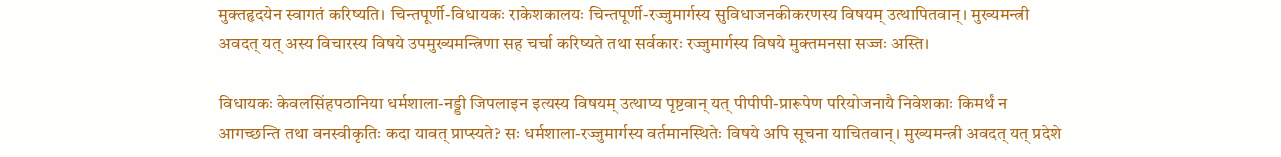मुक्तहृदयेन स्वागतं करिष्यति। चिन्तपूर्णी-विधायकः राकेशकालयः चिन्तपूर्णी-रज्जुमार्गस्य सुविधाजनकीकरणस्य विषयम् उत्थापितवान्। मुख्यमन्त्री अवदत् यत् अस्य विचारस्य विषये उपमुख्यमन्त्रिणा सह चर्चा करिष्यते तथा सर्वकारः रज्जुमार्गस्य विषये मुक्तमनसा सज्जः अस्ति।

विधायकः केवलसिंहपठानिया धर्मशाला-नड्डी जिपलाइन इत्यस्य विषयम् उत्थाप्य पृष्टवान् यत् पीपीपी-प्रारूपेण परियोजनायै निवेशकाः किमर्थं न आगच्छन्ति तथा वनस्वीकृतिः कदा यावत् प्राप्स्यते? सः धर्मशाला-रज्जुमार्गस्य वर्तमानस्थितेः विषये अपि सूचना याचितवान्। मुख्यमन्त्री अवदत् यत् प्रदेशे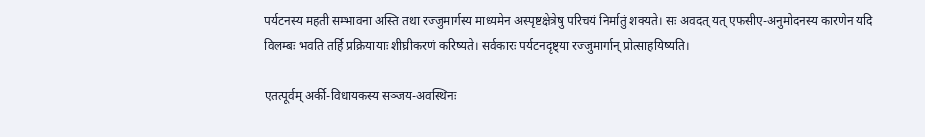पर्यटनस्य महती सम्भावना अस्ति तथा रज्जुमार्गस्य माध्यमेन अस्पृष्टक्षेत्रेषु परिचयं निर्मातुं शक्यते। सः अवदत् यत् एफसीए-अनुमोदनस्य कारणेन यदि विलम्बः भवति तर्हि प्रक्रियायाः शीघ्रीकरणं करिष्यते। सर्वकारः पर्यटनदृष्ट्या रज्जुमार्गान् प्रोत्साहयिष्यति।

एतत्पूर्वम् अर्की-विधायकस्य सञ्जय-अवस्थिनः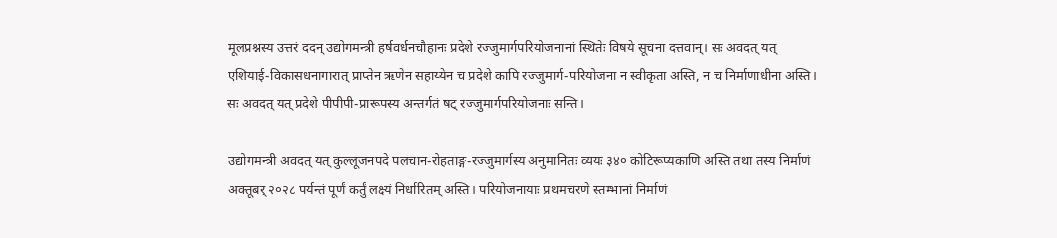मूलप्रश्नस्य उत्तरं ददन् उद्योगमन्त्री हर्षवर्धनचौहानः प्रदेशे रज्जुमार्गपरियोजनानां स्थितेः विषये सूचना दत्तवान्। सः अवदत् यत् एशियाई-विकासधनागारात् प्राप्तेन ऋणेन सहाय्येन च प्रदेशे कापि रज्जुमार्ग-परियोजना न स्वीकृता अस्ति, न च निर्माणाधीना अस्ति। सः अवदत् यत् प्रदेशे पीपीपी-प्रारूपस्य अन्तर्गतं षट् रज्जुमार्गपरियोजनाः सन्ति।

उद्योगमन्त्री अवदत् यत् कुल्लूजनपदे पलचान-रोहताङ्ग-रज्जुमार्गस्य अनुमानितः व्ययः ३४० कोटिरूप्यकाणि अस्ति तथा तस्य निर्माणं अक्तूबर् २०२८ पर्यन्तं पूर्णं कर्तुं लक्ष्यं निर्धारितम् अस्ति। परियोजनायाः प्रथमचरणे स्तम्भानां निर्माणं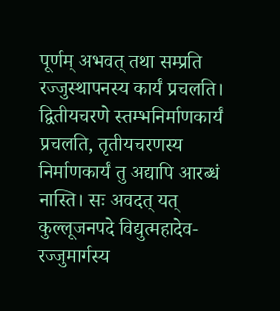पूर्णम् अभवत् तथा सम्प्रति रज्जुस्थापनस्य कार्यं प्रचलति। द्वितीयचरणे स्तम्भनिर्माणकार्यं प्रचलति, तृतीयचरणस्य निर्माणकार्यं तु अद्यापि आरब्धं नास्ति। सः अवदत् यत् कुल्लूजनपदे विद्युत्महादेव-रज्जुमार्गस्य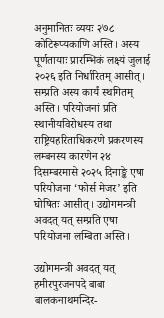अनुमानितः व्ययः २७८ कोटिरूप्यकाणि अस्ति। अस्य पूर्णतायाः प्रारम्भिकं लक्ष्यं जुलाई २०२६ इति निर्धारितम् आसीत्। सम्प्रति अस्य कार्यं स्थगितम् अस्ति। परियोजनां प्रति स्थानीयविरोधस्य तथा राष्ट्रियहरिताधिकरणे प्रकरणस्य लम्बनस्य कारणेन २४ दिसम्बरमासे २०२५ दिनाङ्के एषा परियोजना ‘फोर्स मेजर’ इति घोषितः आसीत्। उद्योगमन्त्री अवदत् यत् सम्प्रति एषा परियोजना लम्बिता अस्ति।

उद्योगमन्त्री अवदत् यत् हमीरपुरजनपदे बाबा बालकनाथमन्दिर-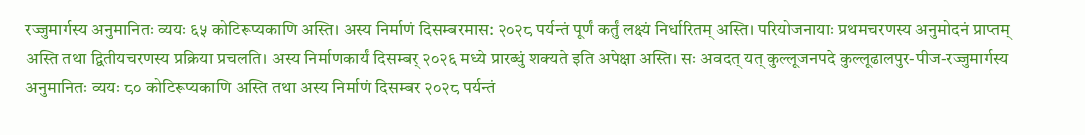रज्जुमार्गस्य अनुमानितः व्ययः ६५ कोटिरूप्यकाणि अस्ति। अस्य निर्माणं दिसम्बरमास: २०२८ पर्यन्तं पूर्णं कर्तुं लक्ष्यं निर्धारितम् अस्ति। परियोजनायाः प्रथमचरणस्य अनुमोदनं प्राप्तम् अस्ति तथा द्वितीयचरणस्य प्रक्रिया प्रचलति। अस्य निर्माणकार्यं दिसम्बर् २०२६ मध्ये प्रारब्धुं शक्यते इति अपेक्षा अस्ति। सः अवदत् यत् कुल्लूजनपदे कुल्लूढालपुर-पीज-रज्जुमार्गस्य अनुमानितः व्ययः ८० कोटिरूप्यकाणि अस्ति तथा अस्य निर्माणं दिसम्बर २०२८ पर्यन्तं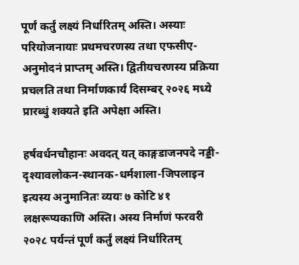पूर्णं कर्तुं लक्ष्यं निर्धारितम् अस्ति। अस्याः परियोजनायाः प्रथमचरणस्य तथा एफसीए-अनुमोदनं प्राप्तम् अस्ति। द्वितीयचरणस्य प्रक्रिया प्रचलति तथा निर्माणकार्यं दिसम्बर् २०२६ मध्ये प्रारब्धुं शक्यते इति अपेक्षा अस्ति।

हर्षवर्धनचौहानः अवदत् यत् काङ्गडाजनपदे नड्डी-दृश्यावलोकन-स्थानक-धर्मशाला-जिपलाइन इत्यस्य अनुमानितः व्ययः ७ कोटि ४१ लक्षरूप्यकाणि अस्ति। अस्य निर्माणं फरवरी २०२८ पर्यन्तं पूर्णं कर्तुं लक्ष्यं निर्धारितम्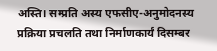अस्ति। सम्प्रति अस्य एफसीए-अनुमोदनस्य प्रक्रिया प्रचलति तथा निर्माणकार्यं दिसम्बर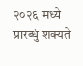२०२६ मध्ये प्रारब्धुं शक्यते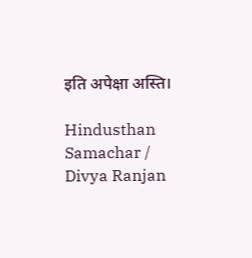इति अपेक्षा अस्ति।

Hindusthan Samachar / Divya Ranjan